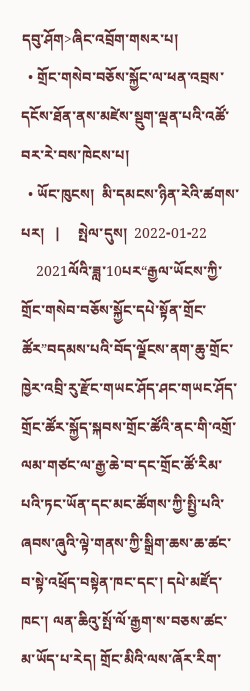དབུ་ཤོག>ཞིང་འབྲོག་གསར་པ།
  • གྲོང་གསེབ་བཅོས་སྐྱོང་ལ་ཕན་འབྲས་དངོས་ཐོན་ནས་མཛེས་སྡུག་ལྡན་པའི་འཚོ་བར་རེ་བས་ཁེངས་པ།
  • ཡོང་ཁུངས།  མི་དམངས་ཉིན་རེའི་ཚགས་པར།   |     སྤེལ་དུས།  2022-01-22
    2021ལོའི་ཟླ་10པར“རྒྱལ་ཡོངས་ཀྱི་གྲོང་གསེབ་བཅོས་སྐྱོང་དཔེ་སྟོན་གྲོང་ཚོར”བདམས་པའི་བོད་ལྗོངས་ནག་ཆུ་གྲོང་ཁྱེར་འབྲི་རུ་རྫོང་གཡང་ཤོད་ཤང་གཡང་ཤོད་གྲོང་ཚོར་སྐྱོད་སྐབས་གྲོང་ཚོའི་ནང་གི་འགྲོ་ལམ་གཙང་ལ་རྒྱ་ཆེ་བ་དང་གྲོང་ཚོ་རིམ་པའི་ཏང་ཡོན་དང་མང་ཚོགས་ཀྱི་སྤྱི་པའི་ཞབས་ཞུའི་ལྟེ་གནས་ཀྱི་སྒྲིག་ཆས་ཆ་ཚང་བ་སྟེ་འཕྲོད་བསྟེན་ཁང་དང་། དཔེ་མཛོད་ཁང་། ལན་ཆིའུ་སྤོ་ལོ་རྒྱག་ས་བཅས་ཚང་མ་ཡོད་པ་རེད། གྲོང་མིའི་ལས་ཞོར་རིག་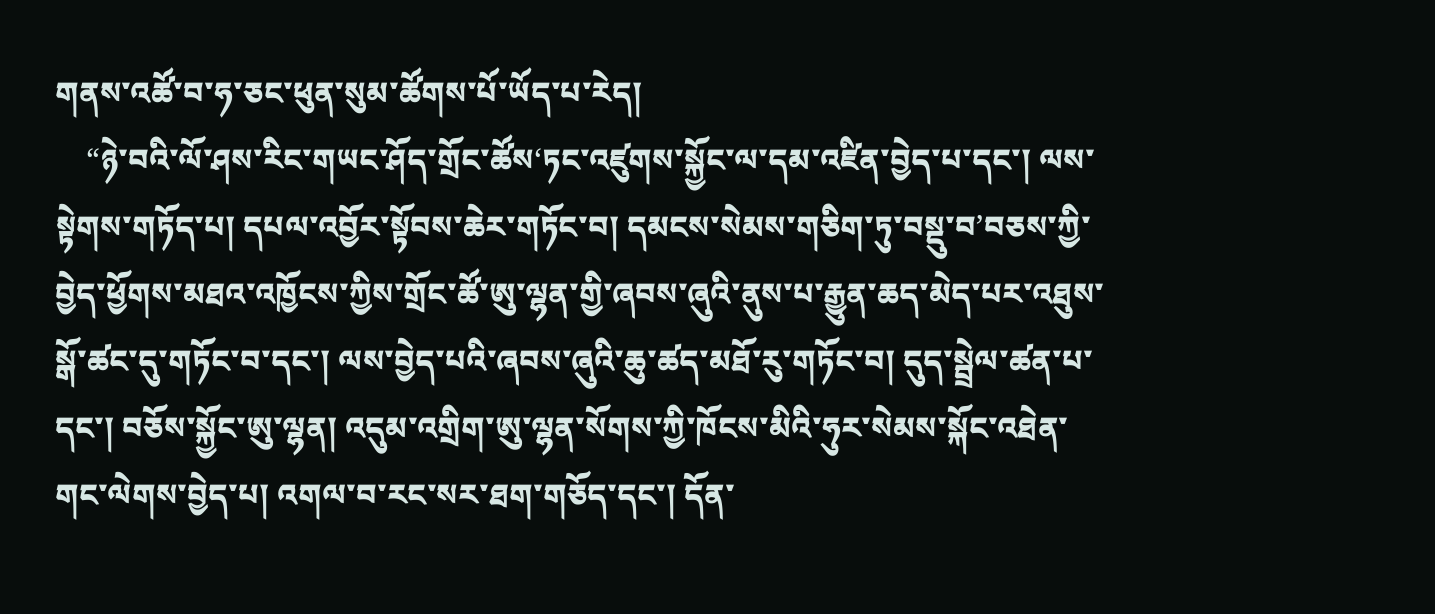གནས་འཚོ་བ་ཧ་ཅང་ཕུན་སུམ་ཚོགས་པོ་ཡོད་པ་རེད།
    “ཉེ་བའི་ལོ་ཤས་རིང་གཡང་ཤོད་གྲོང་ཚོས‘ཏང་འཛུགས་སྐྱོང་ལ་དམ་འཛིན་བྱེད་པ་དང་། ལས་སྟེགས་གཏོད་པ། དཔལ་འབྱོར་སྟོབས་ཆེར་གཏོང་བ། དམངས་སེམས་གཅིག་ཏུ་བསྡུ་བ’བཅས་ཀྱི་བྱེད་ཕྱོགས་མཐའ་འཁྱོངས་ཀྱིས་གྲོང་ཚོ་ཨུ་ལྷན་གྱི་ཞབས་ཞུའི་ནུས་པ་རྒྱུན་ཆད་མེད་པར་འཐུས་སྒོ་ཚང་དུ་གཏོང་བ་དང་། ལས་བྱེད་པའི་ཞབས་ཞུའི་ཆུ་ཚད་མཐོ་རུ་གཏོང་བ། དུད་སྦྲེལ་ཚན་པ་དང་། བཅོས་སྐྱོང་ཨུ་ལྷན། འདུམ་འགྲིག་ཨུ་ལྷན་སོགས་ཀྱི་ཁོངས་མིའི་ཧུར་སེམས་སྐོང་འཐེན་གང་ལེགས་བྱེད་པ། འགལ་བ་རང་སར་ཐག་གཅོད་དང་། དོན་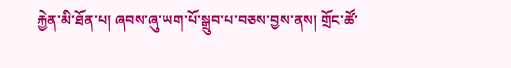རྐྱེན་མི་ཐོན་པ། ཞབས་ཞུ་ཡག་པོ་སྒྲུབ་པ་བཅས་བྱས་ནས། གྲོང་ཚོ་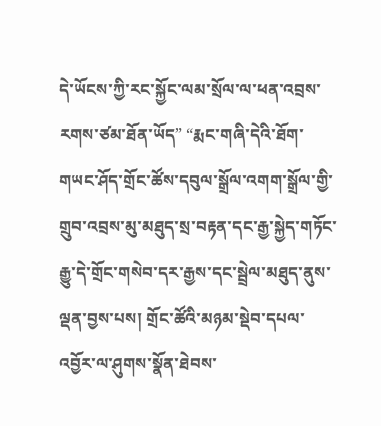དེ་ཡོངས་ཀྱི་རང་སྐྱོང་ལམ་སྲོལ་ལ་ཕན་འབྲས་རགས་ཙམ་ཐོན་ཡོད” “རྨང་གཞི་དེའི་ཐོག་གཡང་ཤོད་གྲོང་ཚོས་དབུལ་སྒྲོལ་འགག་སྒྲོལ་གྱི་གྲུབ་འབྲས་མུ་མཐུད་སྲ་བརྟན་དང་རྒྱ་སྐྱེད་གཏོང་རྒྱུ་དེ་གྲོང་གསེབ་དར་རྒྱས་དང་སྦྲེལ་མཐུད་ནུས་ལྡན་བྱས་པས། གྲོང་ཚོའི་མཉམ་སྡེབ་དཔལ་འབྱོར་ལ་ཤུགས་སྣོན་ཐེབས་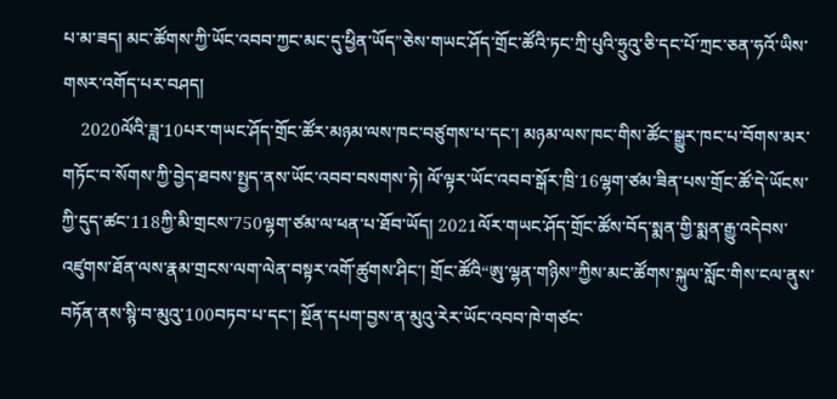པ་མ་ཟད། མང་ཚོགས་ཀྱི་ཡོང་འབབ་ཀྱང་མང་དུ་ཕྱིན་ཡོད”ཅེས་གཡང་ཤོད་གྲོང་ཚོའི་ཏང་ཀྲི་པུའི་ཧྲུའུ་ཅི་དང་པོ་ཀྲང་ཅན་ཧའོ་ཡིས་གསར་འགོད་པར་བཤད།
    2020ལོའི་ཟླ་10པར་གཡང་ཤོད་གྲོང་ཚོར་མཉམ་ལས་ཁང་བཙུགས་པ་དང་། མཉམ་ལས་ཁང་གིས་ཚོང་སྒྱུར་ཁང་པ་བོགས་མར་གཏོང་བ་སོགས་ཀྱི་བྱེད་ཐབས་སྤྱད་ནས་ཡོང་འབབ་བསགས་ཏེ། ལོ་ལྟར་ཡོང་འབབ་སྒོར་ཁྲི་16ལྷག་ཙམ་ཟིན་པས་གྲོང་ཚོ་དེ་ཡོངས་ཀྱི་དུད་ཚང་118ཀྱི་མི་གྲངས་750ལྷག་ཙམ་ལ་ཕན་པ་ཐོབ་ཡོད། 2021ལོར་གཡང་ཤོད་གྲོང་ཚོས་བོད་སྨན་གྱི་སྨན་རྒྱུ་འདེབས་འཛུགས་ཐོན་ལས་རྣམ་གྲངས་ལག་ལེན་བསྟར་འགོ་ཚུགས་ཤིང་། གྲོང་ཚོའི“ཨུ་ལྷན་གཉིས”ཀྱིས་མང་ཚོགས་སྐུལ་སློང་གིས་ངལ་ནུས་བཏོན་ནས་སྙི་བ་མུའུ་100བཏབ་པ་དང་། སྔོན་དཔག་བྱས་ན་མུའུ་རེར་ཡོང་འབབ་ཁེ་གཙང་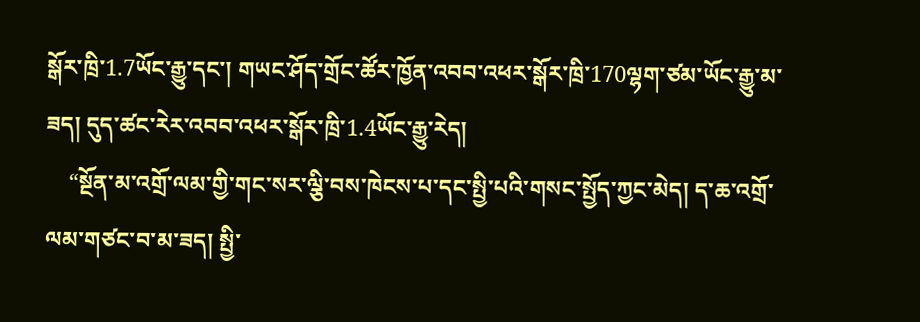སྒོར་ཁྲི་1.7ཡོང་རྒྱུ་དང་། གཡང་ཤོད་གྲོང་ཚོར་ཁྱོན་འབབ་འཕར་སྒོར་ཁྲི་170ལྷག་ཙམ་ཡོང་རྒྱུ་མ་ཟད། དུད་ཚང་རེར་འབབ་འཕར་སྒོར་ཁྲི་1.4ཡོང་རྒྱུ་རེད།
    “སྔོན་མ་འགྲོ་ལམ་གྱི་གང་སར་ལྕི་བས་ཁེངས་པ་དང་སྤྱི་པའི་གསང་སྤྱོད་ཀྱང་མེད། ད་ཆ་འགྲོ་ལམ་གཙང་བ་མ་ཟད། སྤྱི་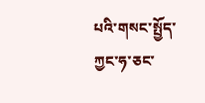པའི་གསང་སྤྱོད་ཀྱང་ཧ་ཅང་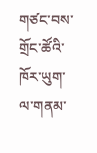གཙང་བས་གྲོང་ཚོའི་ཁོར་ཡུག་ལ་གནམ་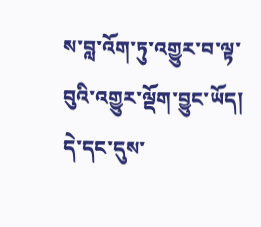ས་བླ་འོག་ཏུ་འགྱུར་བ་ལྟ་བུའི་འགྱུར་ལྡོག་བྱུང་ཡོད། དེ་དང་དུས་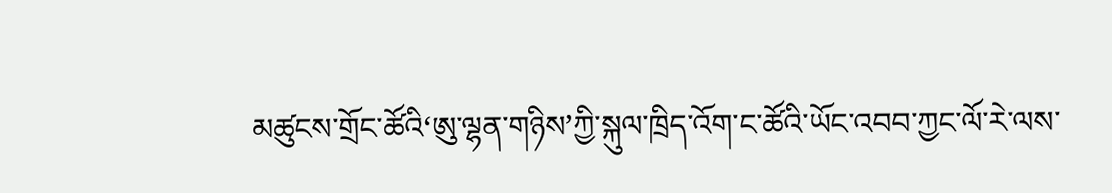མཚུངས་གྲོང་ཚོའི‘ཨུ་ལྷན་གཉིས’ཀྱི་སྐུལ་ཁྲིད་འོག་ང་ཚོའི་ཡོང་འབབ་ཀྱང་ལོ་རེ་ལས་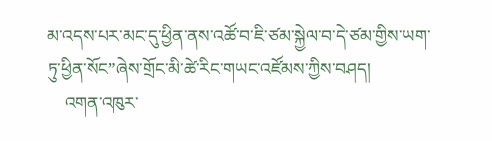མ་འདས་པར་མང་དུ་ཕྱིན་ནས་འཚོ་བ་ཇི་ཙམ་སྐྱེལ་བ་དེ་ཙམ་གྱིས་ཡག་ཏུ་ཕྱིན་སོང”ཞེས་གྲོང་མི་ཚེ་རིང་གཡང་འཛོམས་ཀྱིས་བཤད།
    འགན་འཁུར་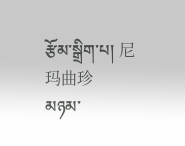རྩོམ་སྒྲིག་པ། 尼玛曲珍
མཉམ་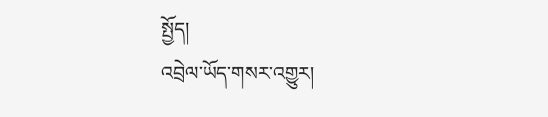སྤྱོད།
འབྲེལ་ཡོད་གསར་འགྱུར།